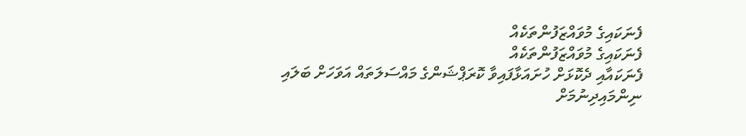ފެނަކައިގެ މުވައްޒަފުންތަކެއް
ފެނަކައިގެ މުވައްޒަފުންތަކެއް
ފެނަކައާއި ދެކޮޅަށް ހުށައަޅާފައިވާ ކޮރަޕްޝަންގެ މައްސަލަތައް އަވަހަށް ބަލައި ނިންމައިދިނުމަށް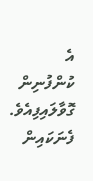އެ ކުންފުނިން ގޮވާލައިފިއެވެ.
ފެނަކައިން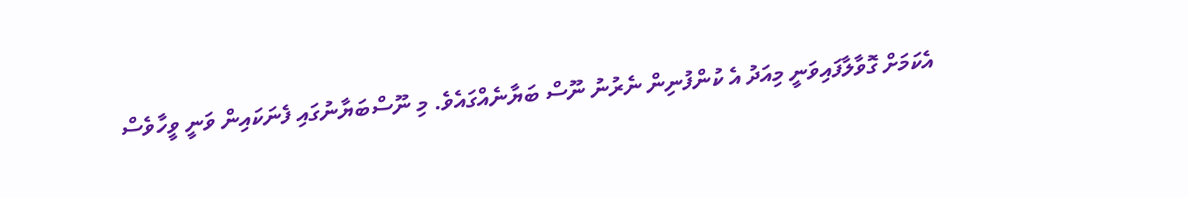އެކަމަށް ގޮވާލާފައިވަނީ މިއަދު އެ ކުންފުނިން ނެރުނު ނޫސް ބަޔާނެއްގައެވެ. މި ނޫސްބަޔާނުގައި ފެނަކައިން ވަނީ ވީހާވެސް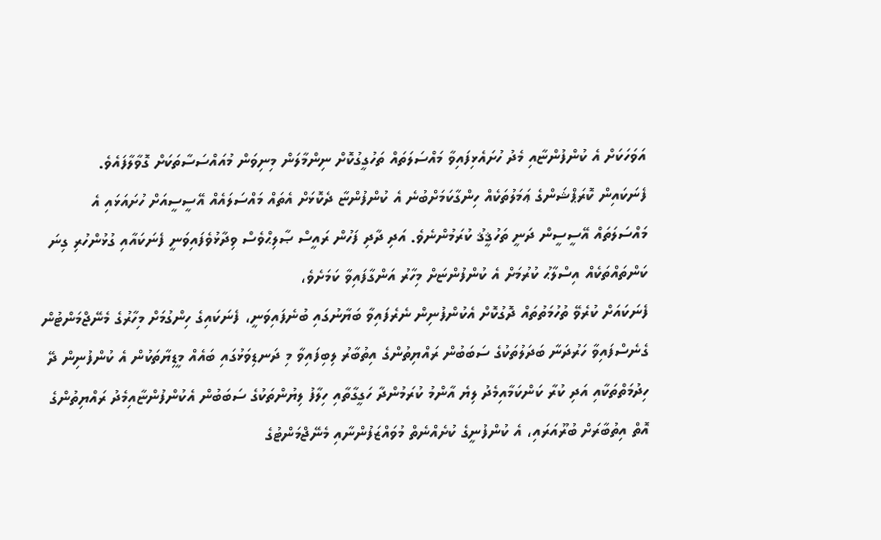އަވަހަކަށް އެ ކުންފުންޏާއި މެދު ހުށައެޅިފައިވާ މައްސަލަތައް ތަހުގީގުކޮށް ނިންމާލަން މިނިވަން މުއައްސަސާތަކަށް ގޮވާލާފައެވެ.
ފެނަކައިން ކޮރަޕްޝަންގެ ޢަމަލުތަކެއް ހިންގާކަމަށްބުނެ އެ ކުންފުންޏާ ދެކޮޅަށް އެތައް މައްސަލައެއް އޭސީސީއަށް ހުށައަޅައި އެ މައްސަލަތައް އޭސީސީން ދަނީ ތަހުޤީޤު ކުރަމުންނެވެ. އަދި ދާދި ފަހުން ރައީސް ޞާލިޙްވެސް ވިދާޅުވެފައިވަނީ ފެނަކައާއި ގުޅުންހުރި ގިނަ ކަންތައްތަކެއް އިސްލާޙު ކުރުމަށް އެ ކުންފުންޏަށް މިހާރު އަންގާފައިވާ ކަމަށެވެ،
ފެނަކައަށް ކުރެވޭ ތުހުމަތުތައް ދޮގުކޮށް އެކުންފުނިން ނެރެފައިވާ ބަޔާނުގައި ބުނެފައިވަނީ، ފެނަކައިގެ ހިންގުމަށް މިހާރުގެ މެނޭޖްމަންޓުން ގެނެސްފައިވާ ހަރުދަނާ ބަދަލުތަކުގެ ސަބަބުން ރައްޔިތުންގެ އިތުބާރު ލިބިފައިވާ މި ދަނޑިވަޅުގައި ބައެއް މީޑިޔާތަކުން އެ ކުންފުނިން ދޭ ހިދުމަތްތަކާއި އަދި ކުރާ ކަންކަމާއިމެދު ލިޔެ އާންމު ކުރަމުންދާ ހަގީގާތާއި ހިލާފު ލިޔުންތަކުގެ ސަބަބުން އެކުންފުންޏާއިމެދު ރައްޔިތުންގެ އޮތް އިތުބާރަށް ބުރޫއަރައި، އެ ކުންފުނީގެ ކުށެއްނެތް މުވައްޒަފުންނާއި މެނޭޖްމަންޓުގެ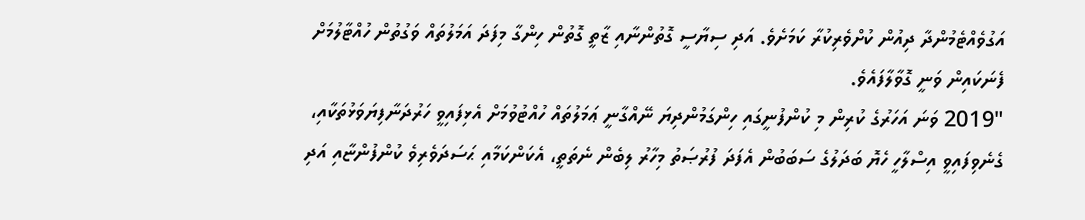އަގުވެއްޓެމުންދާ ދިއުން ކުށްވެރިކުރާ ކަމަށެވެ. އަދި ސިޔާސީ ގޮތުންނާއި ޒާތީ ގޮތުން ހިންގާ މިފަދަ އަމަލުތައް ވަގުތުން ހުއްޓާލުމަށް ފެނަކައިން ވަނީ ގޮވާލާފައެވެ.
"2019 ވަނަ އަހަރުގެ ކުރިން މި ކުންފުނީގައި ހިންގަމުންދިޔަ ނޭއްގާނީ ޢަމަލުތައް ހުއްޓުވުމަށް އެޅިފައިވީ ހަރުދަނާފިޔަވަޅުތަކާއި، ގެނެވިފައިވީ އިސްލާހީ ހެޔޮ ބަދަލުގެ ސަބަބުން އެފަދަ ފުރުޞަތު މިހާރު ލިބެން ނެތަތީ، އެކަންކަމާއި ޙަސަދަވެރިވެ ކުންފުންޏާއި އަދި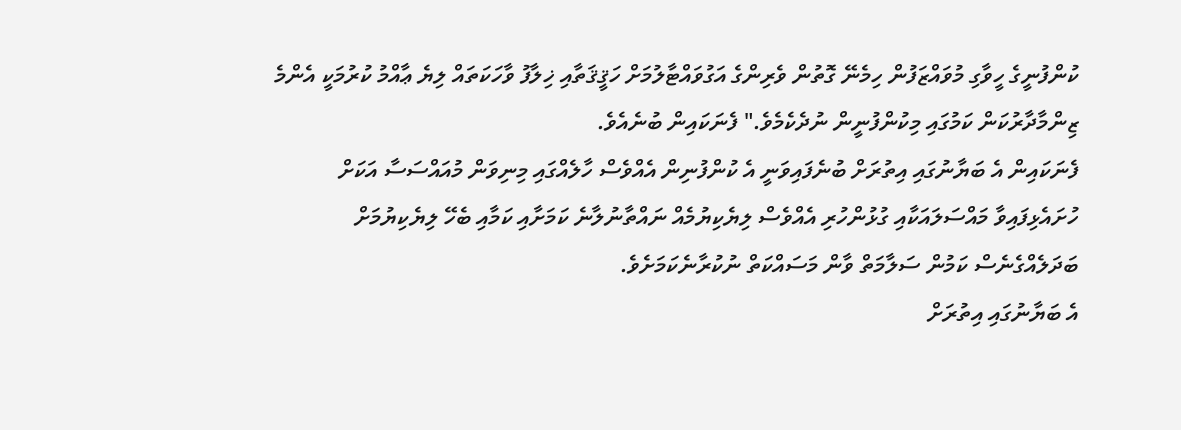ކުންފުނީގެ ހީވާގި މުވައްޒަފުން ހިމެނޭ ގޮތުން ވެރިންގެ އަގުވައްޓާލުމަށް ހަޤީޤަތާއި ޚިލާފު ވާހަކަތައް ލިޔެ ޢާއްމު ކުރުމަކީ އެންމެ ޒިންމާދާރުކަން ކަމުގައި މިކުންފުނީން ނުދެކެމެވެ." ފެނަކައިން ބުނެއެވެ.
ފެނަކައިން އެ ބަޔާނުގައި އިތުރަށް ބުނެފައިވަނީ އެ ކުންފުނިން އެއްވެސް ހާލެއްގައި މިނިވަން މުއައްސަސާ އަކަށް ހުށައެޅިފައިވާ މައްސަލައަކާއި ގުޅުންހުރި އެއްވެސް ލިޔެކިޔުމެއް ނައްތާނުލާނެ ކަމަށާއި ކަމާއި ބެހޭ ލިޔެކިޔުމަށް ބަދަލެއްގެނެސް ކަމުން ސަލާމަތް ވާން މަސައްކަތް ނުކުރާނެކަމަށެވެ.
އެ ބަޔާނުގައި އިތުރަށް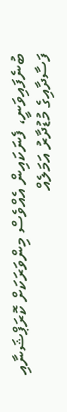ބުނެފައިވަނީ، ފެނަކައިން އެއްވެސް މިންވަރަކަށް ކޮރަޕްޝަނާއި ފަސާދާއިގެ މުޑުދާރު އަމަލެއް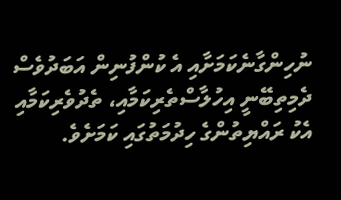ނުހިންގާނެކަމަށާއި އެ ކުންފުނިން އަބަދުވެސް ދެމިތިބޭނީ އިހުލާސްތެރިކަމާއި، ތެދުވެރިކަމާއި އެކު ރައްޔިތުންގެ ހިދުމަތުގައި ކަމަށެވެ.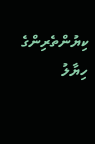ކިޔުންތެރިންގެ ހިޔާލު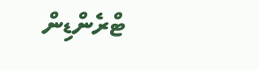ޓްރެންޑިން